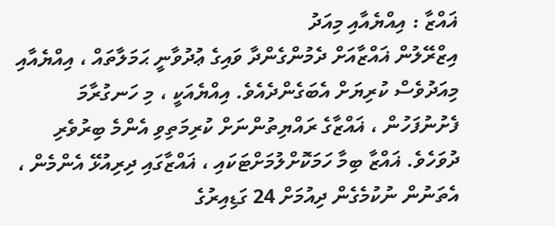ޣައްޒާ : އިއްޔެއާއި މިއަދު
އިޒްރޭލުން ޣައްޒާއަށް ދެމުންގެންދާ ވައިގެ ޢުދުވާނީ ޙަމަލާތައް ، އިއްޔެއާއި މިއަދުވެސް ކުރިޔަށް އެބަގެންދެއެވެ. އިއްޔެއަކީ ، މި ހަނގުރާމަ ފެށުނުފަހުން ، ޣައްޒާގެ ރައްޔިތުންނަށް ކުރިމަތިވި އެންމެ ބިރުވެރި ދުވަހެވެ. ޣައްޒާ ބިމާ ހަމަކޮށްލުމަށްޓަކައި ، ޣައްޒާގައި ދިރިއުޅޭ އެންމެން ، އެތަނުން ނުކުމެގެން ދިއުމަށް 24 ގަޑިއިރުގެ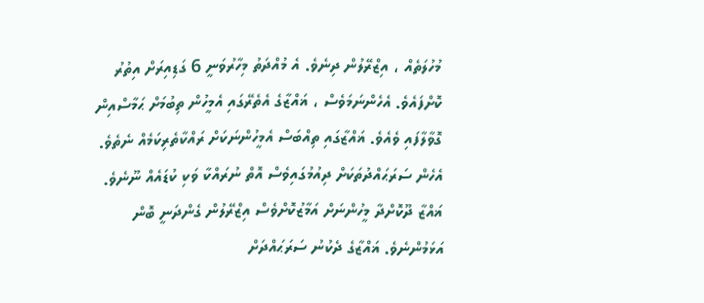މުހުލަތެއް ، އިޒްރޭލުން ދިނެވެ. އެ މުއްދަތު މިހާރުވަނީ 6 ގަޑިއިރަށް އިތުރު ކޮށްފައެވެ. އެހެންނަމަވެސް ، ޣައްޒާގެ އެތެރޭގައި އެމީހުން ތިބުމަށް ޙަމާސްއިން ގޮވާލާފައި ވެއެވެ. ޣައްޒާގައި ތިއްބަސް އެމީހުންނަކަށް ރައްކާތެރިކަމެއް ނެތެވެ. އެހެން ސަރަޙައްދުތަކަށް ދިއުމުގައިވެސް އޮތް ނުރައްކާ ވަކި ކުޑައެއް ނޫނެވެ. ޣައްޒާ ދޫކޮށްދާ މީހުންނަށް އަމާޒުކޮށްވެސް އިޒްރޭލުން ގެންދަނީ ބޮން އަޅަމުންނެވެ. ޣައްޒާގެ ދެކުނު ސަރަޙައްދަށް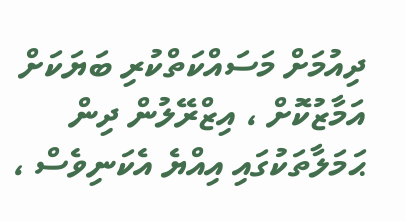ދިއުމަށް މަސައްކަތްކުރި ބަޔަކަށް އަމާޒުކޮށް ، އިޒްރޭލުން ދިން ޙަމަލާތަކުގައި އިއްޔެ އެކަނިވެސް ،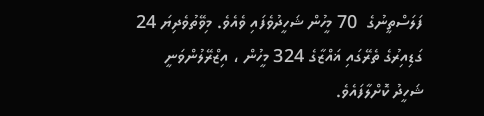ފަލަސްތީނުގެ  70 މީހުން ޝަހީދުވެފައި ވެއެވެ. މިވޭތުވެދިޔަ 24 ގަޑިއިރުގެ ތެރޭގައި ޣައްޒާގެ 324 މީހުން ، އިޒްރޭލުންވަނީ ޝަހީދު ކޮށްލާފައެވެ.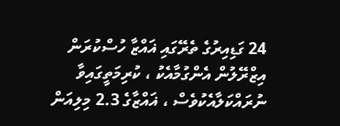24 ގަޑިއިރުގެ ތެރޭގައި ޣައްޒާ ހުސްކުރަން އިޒްރޭލުން އެންގުމާއެކު ، ކުރިމަތީގައިވާ ނުރައްކަލާއެކުވެސް ، ޣައްޒާގެ 2.3 މިލިއަން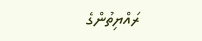ރައްޔިތުންގެ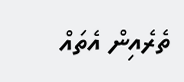ތެރެއިން އެތައް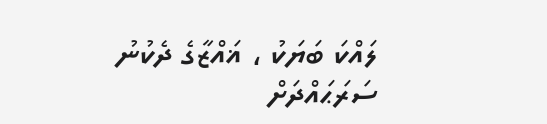ލައްކަ ބަޔަކު ، ޣައްޒާގެ ދެކުނު ސަރަޙައްދަށް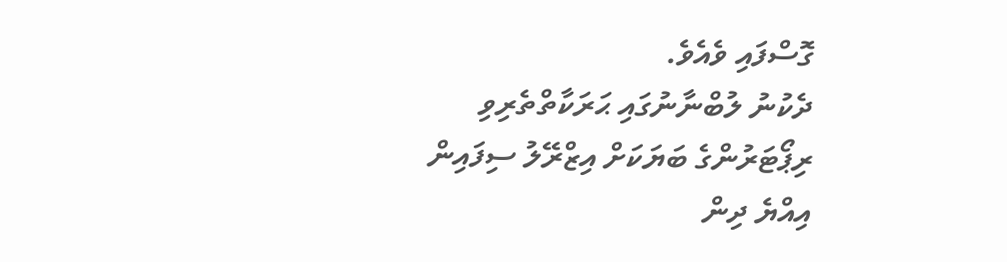ގޮސްފައި ވެއެވެ.
ދެކުނު ލުބްނާނުގައި ޙަރަކާތްތެރިވި ރިޕޯޓަރުންގެ ބަޔަކަށް އިޒްރޭލު ސިފައިން އިއްޔެ ދިން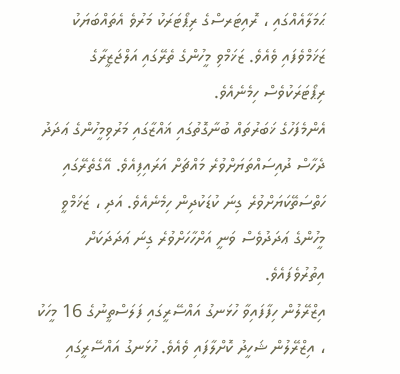ޙަމަލާއެއްގައި ، ރޮއިޓަރސްގެ ރިޕޯޓަރަކު މަރުވެ އެތައްބަޔަކު ޒަޚަމްވެފައި ވެއެވެ. ޒަޚަމްވި މީހުންގެ ތެރޭގައި އަލްޖަޒީރާގެ ރިޕޯޓަރަކުވެސް ހިމެނެއެވެ.
އެންމެފަހުގެ ޚަބަރުތައް ބުނާގޮތުގައި ޣައްޒާގައި މަރުވިމީހުންގެ ޢަދަދު ދެހާސް ދުއިސައްތަޔަށްވުރެ މައްޗަށް އަރައިފިއެވެ. އޭގެތެރޭގައި ހަތްސަތޭކަޔަށްވުރެ ގިނަ ކުޑަކުދިން ހިމެނެއެވެ. އަދި ، ޒަޚަމްވީ މީހުންގެ ޢަދަދުވެސް ވަނީ އަށްހާހަށްވުރެ ގިނަ ޢަދަދަކަށް އިތުރުވެފައެވެ.
އިޒްރޭލުން ހިފާފައިވާ ހުޅަނގު އައްސޭރީގައި ފަލަސްތީނުގެ 16 މީހަކު ، އިޒްރޭލުން ޝަހީދު ކޮށްލާފައި ވެއެވެ. ހުޅަނގު އައްސޭރީގައި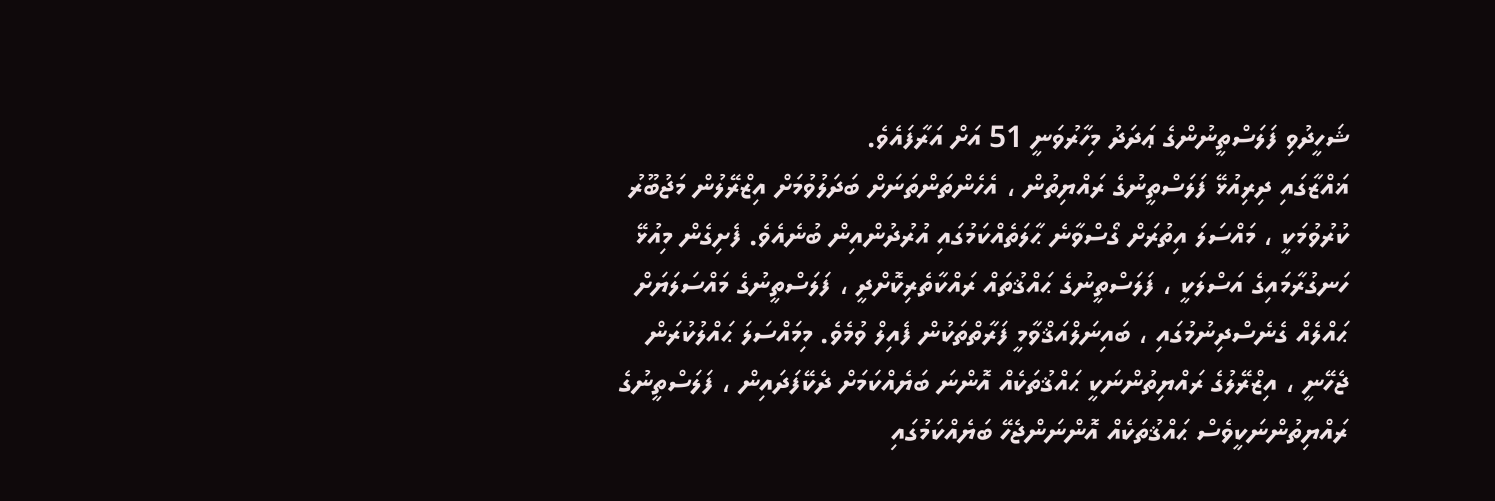ޝަހީދުވި ފަލަސްތީނުންގެ ޢަދަދު މިހާރުވަނީ 51 އަށް އަރާފައެވެ.
ޣައްޒާގައި ދިރިއުޅޭ ފަލަސްތީނުގެ ރައްޔިތުން ، އެހެންތަންތަނަށް ބަދަލުވުމަށް އިޒްރޭލުން މަޖުބޫރު ކުރުވުމަކީ ، މައްސަލަ އިތުރަށް ގޯސްވާނެ ޙާލަތެއްކަމުގައި އުރުދުންއިން ބުނެއެވެ. ފެށިގެން މިއުޅޭ ހަނގުރާމައިގެ އަސްލަކީ ، ފަލަސްތީނުގެ ޙައްޤުތައް ރައްކާތެރިކޮށްދީ ، ފަލަސްތީނުގެ މައްސަލަޔަށް ޙައްލެއް ގެނެސްދިނުމުގައި ، ބައިނަލްއަޤްވާމީ ފަރާތްތަކުން ފެއިލް ވުމެވެ. މިމައްސަލަ ޙައްލުކުރަން ޖެހޭނީ ، އިޒްރޭލުގެ ރައްޔިތުންނަކީ ޙައްޤުތަކެއް އޮންނަ ބަޔެއްކަމަށް ދެކޭފަދައިން ، ފަލަސްތީނުގެ ރައްޔިތުންނަކީވެސް ޙައްޤުތަކެއް އޮންނަންޖެހޭ ބަޔެއްކަމުގައި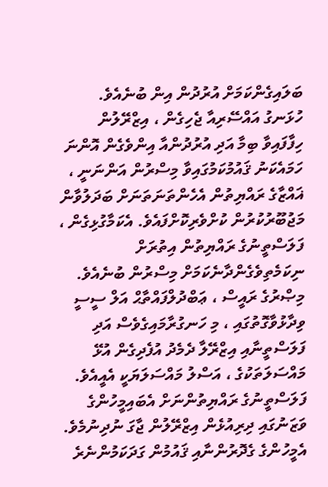ބަލައިގެންކަމަށް އުރުދުން އިން ބުނެއެވެ.
ހުޅަނގު އައްސޭރިއާ ޖެހިގެން ، އިޒްރޭލުން ހިފާފައިވާ ބިމާ އަދި އުރުދުންއާ އިންވެގެން އޮންނަ ހަމައެކަނު ޤައުމުކަމުގައިވާ މިސްރުން އަންނަނީ ، ޣައްޒާގެ ރައްޔިތުން އެހެންތަނަތަނަށް ބަދަލުވާން މަޖުބޫރުކުރުން ކުށްވެރިކޮށްފައެވެ. އެކަމާގުޅިގެން ، ފަލަސްތީނުގެ ރައްޔިތުން އިތުރަށް ނިކަމެތިވެގެންދާނެކަމަށް މިސްރުން ބުނެއެވެ. މިޞްރުގެ ރައީސް ، ޢަބްދުލްފައްތާޙް އަލް ސީސީ ވިދާޅުވާގޮތުގައި ، މި ހަނގުރާމައިގެވެސް އަދި ފަލަސްތީނާއި އިޒްރޭލާ ދެމެދު އުފެދިގެން އުޅޭ މައްސަލަތަކުގެ ، އަސްލު މައްސަލަޔަކީ އެއީއެވެ. ފަލަސްތީނުގެ ރައްޔިތުންނަށް އެބައިމީހުންގެ ވަޒަނުގައި ދިރިއުޅެން އިޒްރޭލުން ޖާގަ ނުދިނުމެވެ. އެމީހުންގެ ގެދޮރުންނާއި ޤައުމުން ގަދަކަމުންނެރެ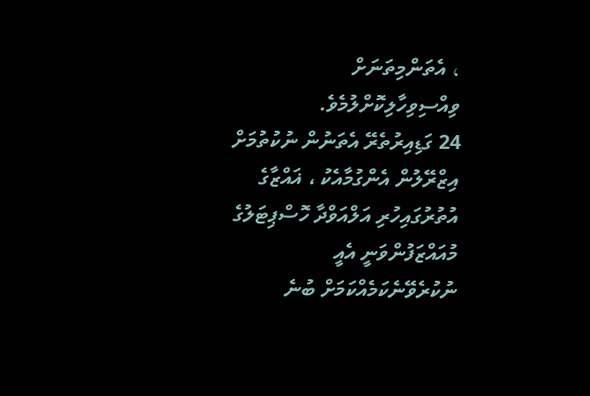، އެތަންމިތަނަށް ވިއްސިވިހާލިކޮށްލުމެވެ.
24 ގަޑިއިރުތެރޭ އެތަނުން ނުކުތުމަށް އިޒްރޭލުން އެންގުމާއެކު ، ޣައްޒާގެ އުތުރުގައިހުރި އަލްއަވްދާ ހޮސްޕިޓަލުގެ މުއައްޒަފުންވަނީ އެއީ ނުކުރެވޭނެކަމެއްކަމަށް ބުނެ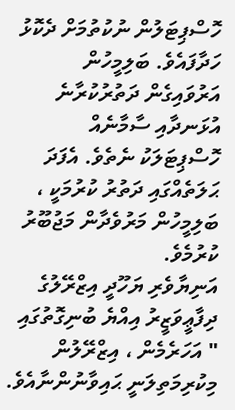ހޮސްޕިޓަލުން ނުކުތުމަށް ދެކޮޅު ހަދާފައެވެ. ބަލިމީހުން އަރުވައިގެން ދަތުރުކުރާނެ އުޅަނދާއި ސާމާނެއް ހޮސްޕިޓަލަކު ނެތެވެ. އެފަދަ ޙަލަތެއްގައި ދަތުރު ކުރުމަކީ ، ބަލިމީހުން މަރުވެދާން މަޖުބޫރު ކުރުމެވެ.
އަނިޔާވެރި ޔަހޫދީ އިޒްރޭލުގެ ދިފާޢީވަޒީރު އިއްޔެ ބުނިގޮތުގައި " އަހަރެމެން ، އިޒްރޭލުން މިކުރިމަތިލަނީ ޙައިވާނުންނާއެވެ.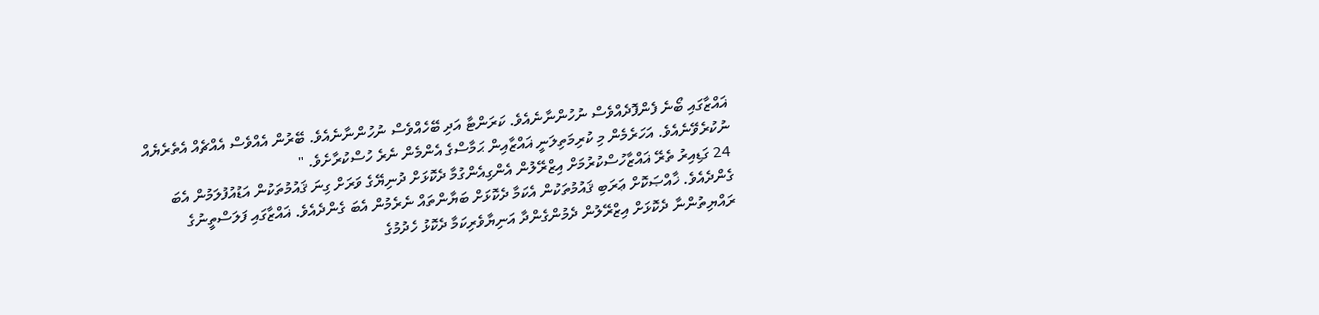ޣައްޒާގައި ބޯނެ ފެންފޮދެއްވެސް ނުހުންނާނެއެވެ. ކަރަންޓާ އަދި ބޭހެއްވެސް ނުހުންނާނެއެވެ. ބޭރުން އެއްވެސް އެއްޗެއް އެތެރެޔެއް ނުކުރެވޭނެއެވެ. އަހަރެމެން މި ކުރިމަތިލަނީ ޣައްޒާއިން ޙަމާސްގެ އެންމެން ނެރެ ހުސްކުރާށެވެ. "
24 ގަޑިއިރު ތެރޭ ޣައްޒާހުސްކުރުމަށް އިޒްރޭލުން އެންގިއެންގުމާ ދެކޮޅަށް ދުނިޔޭގެ ވަރަށް ގިނަ ޤައުމުތަކުން އަޑުއުފުލަމުން އެބަ ގެންދެއެވެ. ޚާއްޞަކޮށް ޢަރަބި ޤައުމުތަކުން އެކަމާ ދެކޮޅަށް ބަޔާންތައް ނެރެމުން އެބަ ގެންދެއެވެ. ޣައްޒާގައި ފަލަސްތީނުގެ ރައްޔިތުންނާ ދެކޮޅަށް އިޒްރޭލުން ދެމުންގެންދާ އަނިޔާވެރިކަމާ ދެކޮޅު ހެދުމުގެ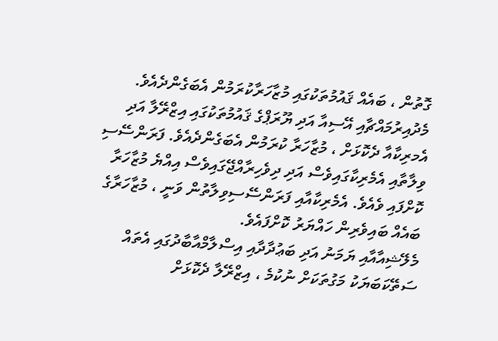ގޮތުން ، ބައެއް ޤައުމުތަކުގައި މުޒާހަރާކުރަމުން އެބަގެންދެއެވެ. މެދުއިރުމައްޗާއި އޭސިއާ އަދި ޔޫރަޕްގެ ޤައުމުތަކުގައި އިޒްރޭލާ އަދި އެމރިކާއާ ދެކޮޅަށް ، މުޒާހަރާ ކުރަމުން އެބަގެންދެއެވެ. ފަރަންސޭސި ވިލާތާއި އެމެރިކާގައިވެސް އަދި ދިވެހިރާއްޖޭގައިވެސް އިއްޔެ މުޒާހަރާ ކޮށްފައި ވެއެވެ. އެމެރިކާއާއި ފަރަންސޭސިވިލާތުން ވަނީ ، މުޒާހަރާގެ ބައެއް ބައިވެރިން ހައްޔަރު ކޮށްފައެވެ.
މެލޭޝިއާއާއި ޔަމަނު އަދި ބަޢުދާދާއި އިސްލާމްއާބާދުގައި އެތައް ސަތޭކަބަޔަކު މަގުތަކަށް ނުކުމެ ، އިޒްރޭލާ ދެކޮޅަށް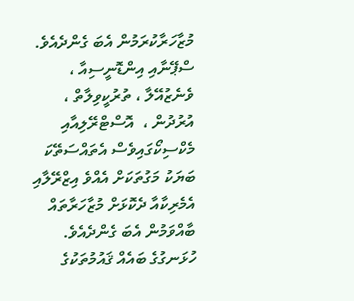މުޒާހަރާކުރަމުން އެބަ ގެންދެއެވެ. ސްޕޭނާއި އިންޑޮނީސިއާ ، ވެނެޒުއޭލާ ، ތުރުކީވިލާތް ، އުރުދުން ،  އޮސްޓްރޭލިއާއި މެކްސިކޯގައިވެސް އެތައްސަތޭކަ ބަޔަކު މަގުތަކަށް އެއްވެ އިޒްރޭލާއި އެމެރިކާއާ ދެކޮޅަށް މުޒާހަރާތައް ބާއްވަމުން އެބަ ގެންދެއެވެ. ހުޅަނގުގެ ބައެއް ޤައުމުތަކުގެ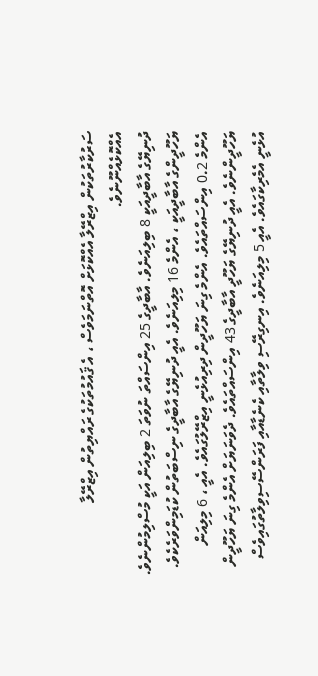ސަރުކާރުތަކުން އިޒްރޭލާ އެއްކޮޅަށް އޮތްނަމަވެސް ، އެ ޤައުމުތަކުގެ ރައްޔިތުން އިޒްރޭލާ އެއްކޮޅެއްނޫނެވެ.
ދުނިޔޭގެ އާބާދީއަކީ 8 ބިލިއަނެވެ. އާބާދީގެ 25 އިންސައްތަ ނުވަތަ 2 ބިލިއަން އަކީ މުސްލިމުންނެވެ. ޔަހޫދީންގެ އާބާދީއަކީ ، އެންމެ 16 މިލިއަނެވެ. އެއީ ދުނިޔޭގެ އާބާދީގެ ނިސްބަތުން ކުޑަމިންވަރެކެވެ. އެންމެ 0.2 އިންސައްތައެވެ. އެންމެ ގިނަ ޔަހޫދީން ދިރިއުޅެނީ އިޒްރޭލުގައެވެ. އެއީ ، 6 މިލިއަން ޔަހޫދީންނެވެ. އެއީ ދުނިޔޭގެ ޔަހޫދީ އާބާދީގެ 43 އިންސައްތައެވެ. ދެވަނަޔަށް އެންމެ ގިނަ ޔަހޫދީން އުޅެނީ އެމެރިކާގައެވެ. އެއީ 5 މިލިއަނެވެ. އިނގިރޭސި ވިލާތާއި ކެނެޑާއާއި ފަރަންސޭސިވިލާތުގައިވެސް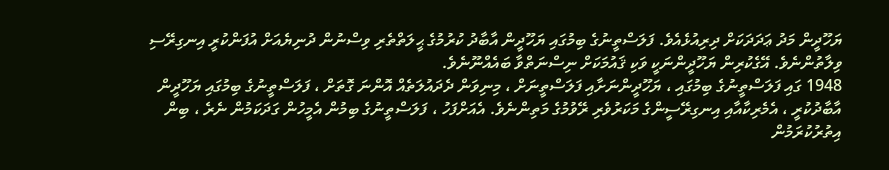ޔަހޫދީން މަދު ޢަދަދަކަށް ދިރިއުޅެއެވެ. ފަލަސްތީނުގެ ބިމުގައި ޔަހޫދީން އާބާދު ކުރުމުގެ ޙީލަތްތެރި ވިސްނުން ދުނިޔެއަށް އުފަންކުރީ އިނގިރޭސި ވިލާތުންނެވެ. އޭގެކުރިން ޔަހޫދީންނަކީ ވަކި ޤައުމަކަށް ނިސްނަތްވާ ބައެއްނޫނެވެ.
1948 ގައި ފަލަސްތީނުގެ ބިމުގައި ، ޔަހޫދީންނަށާއި ފަލަސްތީނަށް ، މިނިވަން ދެދައުލަތެއް އޮންނަ ގޮތަށް ، ފަލަސްތީނުގެ ބިމުގައި ޔަހޫދީން އާބާދުކުރީ ، އެމެރިކާއާއި އިނގިރޭސީންގެ މަކަރުވެރި ރޭވުމުގެ މަތިންނެވެ. އެއަށްފަހު ، ފަލަސްތީނުގެ ބިމުން އެމީހުން ގަދަކަމުން ނެރެ ، ބިން އިތުރުކުރަމުން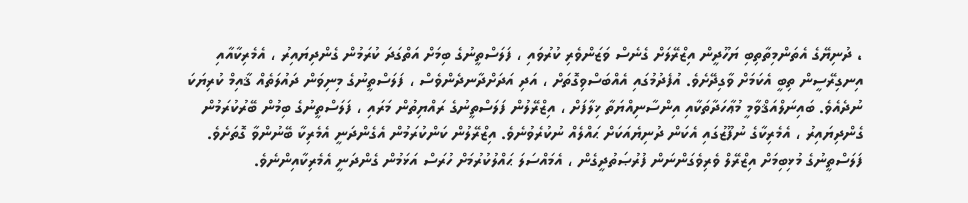، ދުނިޔޭގެ އެތަންމިތާތިބި ޔަހޫދީން އިޒްރޭލަށް ގެނެސް ވަޒަންވެރި ކުރުވައި ، ފަލަސްތީނުގެ ބިމަށް އަތްގަދަ ކުރަމުން ގެންދިޔައިރު ، އެމެރިކާއާއި އިނގިރޭސީން ތިބީ އެކަމަށް ވާގިދޭށެވެ. އުފެދުމުގައި އެއްބަސްވިގޮތަށް ، އަދި އަދަށްދާނދެންވެސް ، ފަލަސްތީނުގެ މިނިވަން ދައުލަތެއް ޤާއިމް ކުރިޔަކަ ނުދެއެވެ. ބައިނަލްއަޤްވާމީ މުޢާހަދާތަކާއި އިންސާނިއްޔަތާ ޚިލާފަށް ، އިޒްރޭލުން ފަލަސްތީނުގެ ރައްޔިތުން މަރައި ، ފަލަސްތީނުގެ ބިމުން ބޭރުކުރަމުން ގެންދިޔައިރު ، އެމެރިކާގެ ނުފޫޒުގައި އެކަން ދުނިޔެއަކަށް ޙައްލެއް ނުކުރެވުނެވެ. އިޒްރޭލުން ކަންކުރަމުން އެގެންދަނީ އެމެރިކާ ބޭނުންވާ ގޮތަށެވެ. ފަލަސްތީނުގެ މުޅިބިމަށް އިޒްރޭލް ވެރިވެގަންނަން ފުރުޞަތުދީގެން ، އެމައްސަލަ ޙައްލުކުރުމަށް ހުރަސް އަޅަމުން ގެންދަނީ އެމެރިކާއިންނެވެ.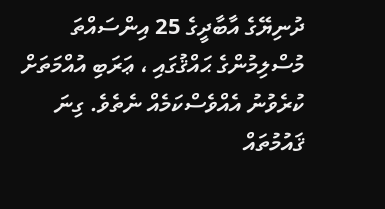ދުނިޔޭގެ އާބާދީގެ 25 އިންސައްތަ މުސްލިމުންގެ ޙައްޤުގައި ، ޢަރަބި އުއްމަތަށް ކުރެވުނު އެއްވެސްކަމެއް ނެތެވެ. ގިނަ ޤައުމުތައް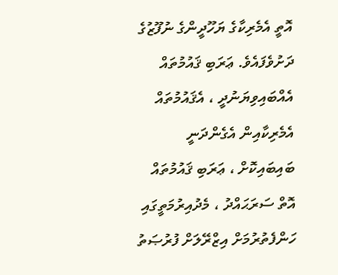އޮތީ އެމެރިކާގެ ޔަހޫދީންގެ ނުފޫޒުގެ ދަށުވެފައެވެ. ޢަރަބި ޤައުމުތައް އެއްބައިވިޔަނުދީ ، އެޤައުމުތައް އެމެރިކާއިން އެގެންދަނީ ބައިބައިކޮށް ، ޢަރަބި ޤައުމުތައް އޮތް ސަރަޙައްދު ، މެދުއިރުމަތީގައި ހަންފެތުރުމަށް އިޒްރޭލަށް ފުރުޞަތު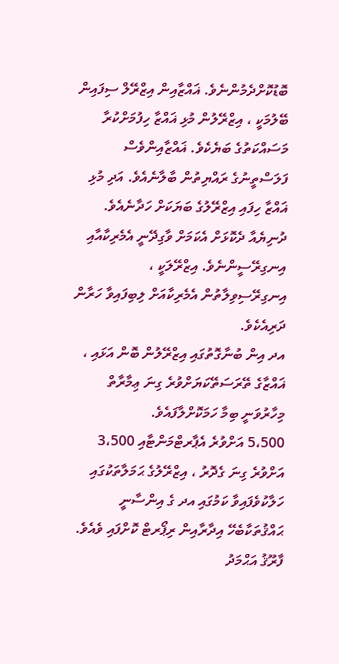ބޮޑުކޮށްދެމުންނެވެ. ޣައްޒާއިން އިޒްރޭލް ސިފައިން ބޭލުމަކީ ، އިޒްރޭލުން މުޅި ޣައްޒާ ހިފުމަށްކުރާ މަސައްކަތުގެ ބަޔެކެވެ. ޣައްޒާއިންވެސް ފަލަސްތީނުގެ ރައްޔިތުން ބާލާނެއެވެ. އަދި މުޅި ޣައްޒާ ހިފައި އިޒްރޭލުގެ ބަޔަކަށް ހަދާނެއެވެ. ދުނިޔެއާ ދެކޮޅަށް އެކަމަށް ވާގިދޭނީ އެމެރިކާއާއި އިނގިރޭސީންނެވެ. އިޒްރޭލަކީ ، އިނގިރޭސިވިލާތުން އެމެރިކާއަށް ލިބިފައިވާ ހަރާން ދަރިއެކެވެ.
އދ އިން ބުނާގޮތުގައި އިޒްރޭލުން ބޮން އަޅައި ، ޣައްޒާގެ ތޭރަސަތޭކަޔަށްވުރެ ގިނަ ޢިމާރާތް މިހާރުވަނީ ބިމާ ހަމަކޮށްލާފައެވެ.
5،500 އަށްވުރެ އެޕާރޓްމަންޓާއި 3،500 އަށްވުރެ ގިނަ ގެދޮރު ، އިޒްރޭލުގެ ޙަމަލާތަކުގައި ހަލާކުވެފައިވާ ކަމުގައި އދ ގެ އިންސާނީ ޙައްޤުތަކާބެހޭ އިދާރާއިން ރިޕޯރޓް ކޮށްފައި ވެއެވެ.
ފާރޫޤު އަޙްމަދު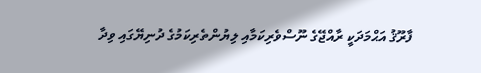ފާރޫޤު އަޙްމަދަކީ ރާއްޖޭގެ ނޫސްވެރިކަމާއި ލިޔުންތެރިކަމުގެ ދުނިޔޭގައި ވިދާ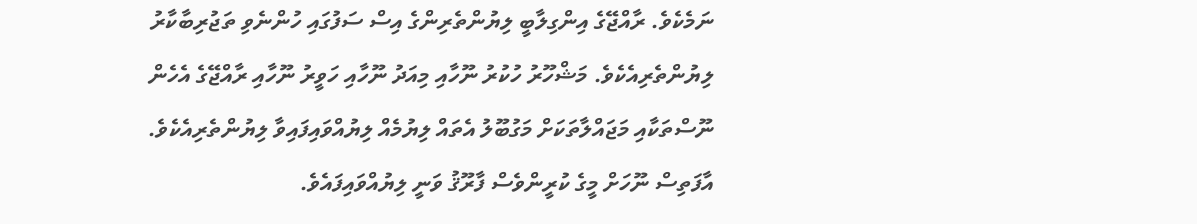ނަމެކެވެ. ރާއްޖޭގެ އިންގިލާބީ ލިޔުންތެރިންގެ އިސް ސަފުގައި ހުންނެވި ތަޖުރިބާކާރު ލިޔުންތެރިއެކެވެ. މަޝްހޫރު ހުކުރު ނޫހާއި މިއަދު ނޫހާއި ހަވީރު ނޫހާއި ރާއްޖޭގެ އެހެން ނޫސްތަކާއި މަޖައްލާތަކަށް މަގުބޫލު އެތައް ލިޔުމެއް ލިޔުއްވައިފައިވާ ލިޔުންތެރިއެކެވެ. އާފަތިސް ނޫހަށް މީގެ ކުރީންވެސް ފާރޫޤު ވަނީ ލިޔުއްވައިފައެވެ.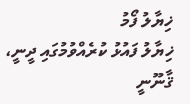ޚިޔާލު ފޯމު
ޚިޔާލު ފައުޅު ކުރެއްވުމުގައި ދީނީ، ޤާނޫނީ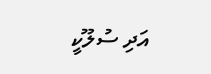އަދި ސުލޫކީ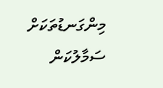މިންގަނޑުތަކަށް ސަމާލުކަން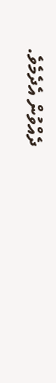ދެއްވުން އެދެމެވެ.